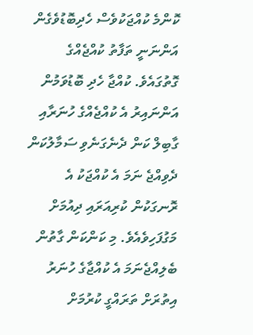ކޮންމެ ކުއްޖަކުވެސް ހެދިބޮޑުވެގެން އަންނަނީ ތަފާތު ކުއްޖެއްގެ ގޮތުގައެވެ. ކުއްޖާ ހެދި ބޮޑުވަމުން އަންނައިރު އެ ކުއްޖެއްގެ ހުނަރާއި ގާބިލް ކަން ދެނެގަނެވި ސަމާލުކަން ދެވިއްޖެ ނަމަ އެ ކުއްޖަކު އެ ރޮނގަކުން ކުރިއަރައި ދިއުމަށް މަގުފަހިވެއެވެ. މި ކަންކަން ގާތުން ބެލިއްޖެނަމަ އެ ކުއްޖާގެ ހުނަރު އިތުރަށް ތަރައްގީ ކުރުމަށް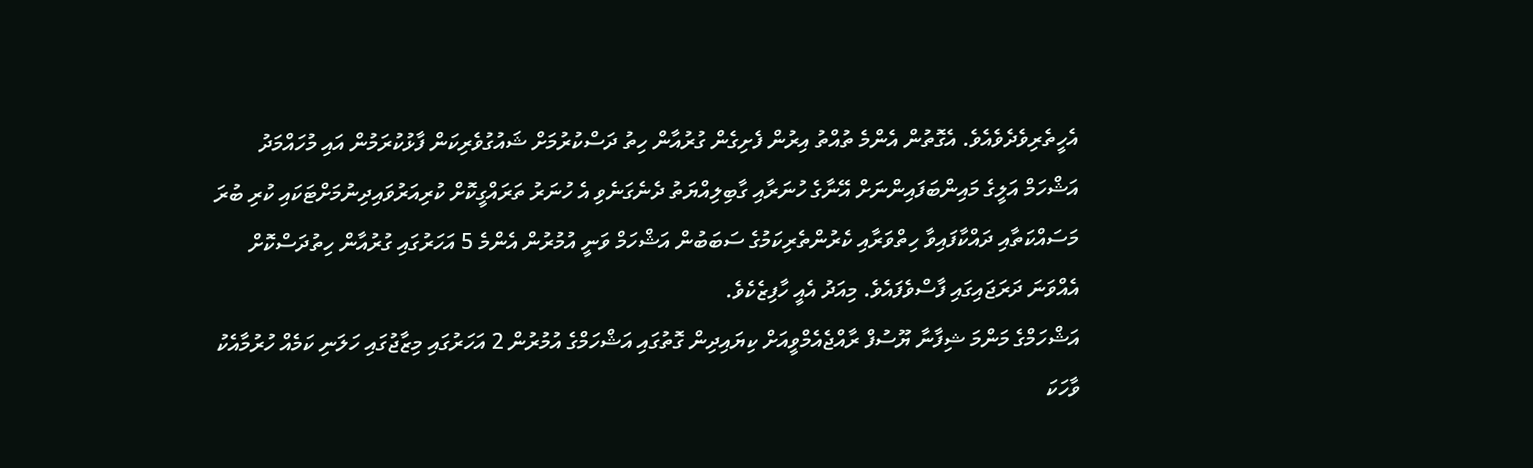އެހީތެރިވެދެވެއެވެ. އެގޮތުން އެންމެ ތުއްތު އިރުން ފެށިގެން ގުރުއާން ހިތު ދަސްކުރުމަށް ޝައުގުވެރިކަން ފާޅުކުރަމުން އައި މުހައްމަދު އަޝްހަމް އަލީގެ މައިންބަފައިންނަށް އޭނާގެ ހުނަރާއި ގާބިލިއްޔަތު ދެނެގަނެވި އެ ހުނަރު ތަރައްގީކޮށް ކުރިއަރުވައިދިނުމަށްޓަކައި ކުރި ބުރަ މަސައްކަތާއި ދައްކާފައިވާ ހިތްވަރާއި ކެރުންތެރިކަމުގެ ސަބަބުން އަޝްހަމް ވަނީ އުމުރުން އެންމެ 5 އަހަރުގައި ގުރުއާން ހިތުދަސްކޮށް އެއްވަނަ ދަރަޖައިގައި ފާސްވެފައެވެ. މިއަދު އެއީ ހާފިޒެކެވެ.
އަޝްހަމްގެ މަންމަ ޝިފާނާ ޔޫސުފް ރާއްޖެއެމްވީއަށް ކިޔައިދިން ގޮތުގައި އަޝްހަމްގެ އުމުރުން 2 އަހަރުގައި މިޒާޖުގައި ހަލަނި ކަމެއް ހުރުމާއެކު ވާހަކަ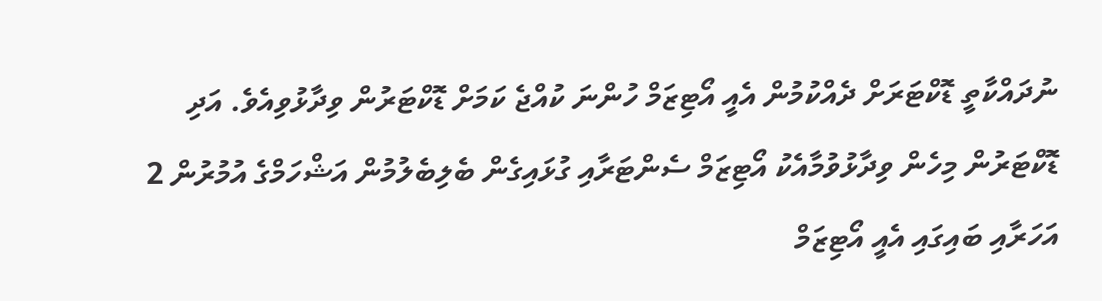ނުދައްކާތީ ޑޮކްޓަރަށް ދެއްކުމުން އެއީ އޯޓިޒަމް ހުންނަ ކުއްޖެ ކަމަށް ޑޮކްޓަރުން ވިދާޅުވިއެވެ. އަދި ޑޮކްޓަރުން މިހެން ވިދާޅުވުމާއެކު އޯޓިޒަމް ސެންޓަރާއި ގުޅައިގެން ބެލިބެލުމުން އަޝްހަމްގެ އުމުރުން 2 އަހަރާއި ބައިގައި އެއީ އޯޓިޒަމް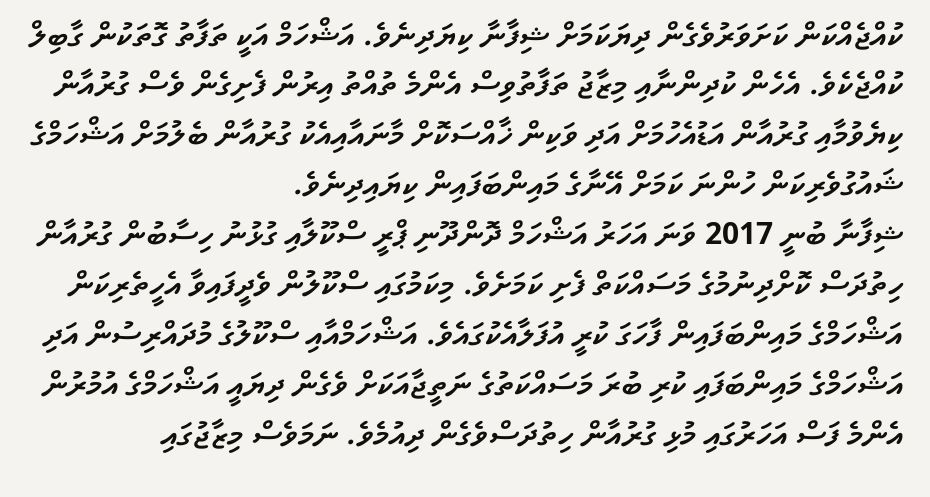ކުއްޖެއްކަން ކަށަވަރުވެގެން ދިޔަކަމަށް ޝިފާނާ ކިޔަދިނެވެ. އަޝްހަމް އަކީ ތަފާތު ގޮތަކުން ގާބިލް ކުއްޖެކެވެ. އެހެން ކުދިންނާއި މިޒާޖު ތަފާތުވިސް އެންމެ ތުއްތު އިރުން ފެށިގެން ވެސް ގުރުއާން ކިޔެވުމާއި ގުރުއާން އަޑުއެހުމަށް އަދި ވަކިން ޚާއްސަކޮށް މާނައާއިއެކު ގުރުއާން ބެލުމަށް އަޝްހަމްގެ ޝައުގުވެރިކަން ހުންނަ ކަމަށް އޭނާގެ މައިންބަފައިން ކިޔައިދިނެވެ.
ޝިފާނާ ބުނީ 2017 ވަނަ އަހަރު އަޝްހަމް ދޮންދޫނި ޕްރީ ސްކޫލާއި ގުޅުނު ހިސާބުން ގުރުއާން ހިތުދަސް ކޮށްދިނުމުގެ މަސައްކަތް ފެށި ކަމަށެވެ. މިކަމުގައި ސްކޫލުން ވެދީފައިވާ އެހީތެރިކަން އަޝްހަމްގެ މައިންބަފައިން ފާހަގަ ކުރީ އުފަލާއެކުގައެވެ. އަޝްހަމްއާއި ސްކޫލުގެ މުދައްރިސުން އަދި އަޝްހަމްގެ މައިންބަފައި ކުރި ބުރަ މަސައްކަތުގެ ނަތީޖާއަކަށް ވެގެން ދިޔައީ އަޝްހަމްގެ އުމުރުން އެންމެ ފަސް އަހަރުގައި މުޅި ގުރުއާން ހިތުދަސްވެގެން ދިއުމެވެ. ނަމަވެސް މިޒާޖުގައި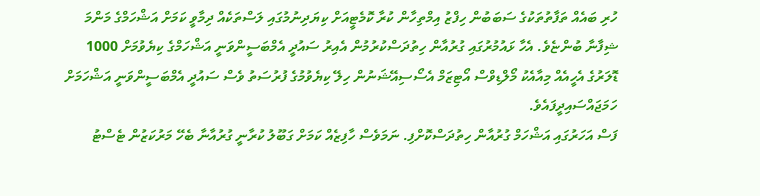ހުރި ބައެއް ތަފާތުތަކުގެ ސަބަބުން ހިފްޒު އިމްތިހާން ކުރާ ކޮމެޓީއަށް ކިޔަދިނުމުގައި ލަސްތަކެއް ދިމާވީ ކަމަށް އަޝްހަމްގެ މަންމަ ޝިފާނާ ބުންޏެވެ. އެހާ ޅައުމުރުގައި ގުރުއާން ހިތުދަސްކުރުމުން އެއިރު ސައުދީ އެމްބަސީންވަނީ އަޝްހަމްގެ ކިޔެވުމަށް 1000 ޑޮލަރުގެ އެހީއެއް މިއާއެކު މޯލްޑިވްސް އޯޓިޒަމް އެސޯސިއޭޝަނުން ހިލޭ ކިޔެވުމުގެ ފުރުސަތު ވެސް ސައުދީ އެމްބަސީންވަނީ އަޝްހަމަށް ހަމަޖައްސައިދީފައެވެ.
ފަސް އަހަރުގައި އަޝްހަމް ގުރުއާން ހިތުދަސްކޮށްފި. ނަމަވެސް ހާފިޒެއް ކަމަށް ގަބޫލު ކުރާނީ ގުރުއާނާ ބެހޭ މަރުކަޒުން ޓެސްޓު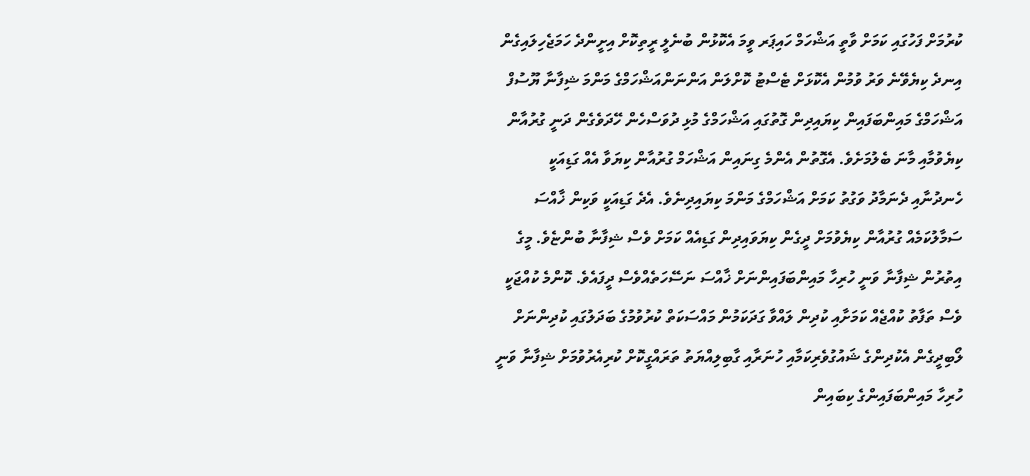ކުރުމަށް ފަހުގައި ކަމަށް ވާތީ އަޝްހަމް ހައިޕަރ ވީމަ އެކޮޅުން ބުނެލީ ރީތިކޮށް އިށީންދެ ހަމަޖެހިލައިގެން އިނދެ ކިޔެވޭނެ ވަރު ވުމުން އެކޮޅަށް ޓެސްޓު ކޮށްލަން އަންނަންއަޝްހަމްގެ މަންމަ ޝިފާނާ ޔޫސުފް
އަޝްހަމްގެ މައިންބަފައިން ކިޔައިދިން ގޮތުގައި އަޝްހަމްގެ މުޅި ދުވަސްހެން ހޭދަވެގެން ދަނީ ގުރުއާން ކިޔެވުމާއި މާނަ ބެލުމަށެވެ. އެގޮތުން އެންމެ ގިނައިން އަޝްހަމް ގުރުއާން ކިޔަވާ އެއް ގަޑިއަކީ ހެނދުނާއި ދެނަމާދު ވަގުތު ކަމަށް އަޝްހަމްގެ މަންމަ ކިޔައިދިނެވެ. އެދެ ގަޑިއަކީ ވަކިން ޚާއްސަ ސަމާލުކަމެއް ގުރުއާން ކިޔެވުމަށް ދީގެން ކިޔަވައިދިން ގަޑިއެއް ކަމަށް ވެސް ޝިފާނާ ބުންޏެވެ. މީގެ އިތުރުން ޝިފާނާ ވަނީ ހުރިހާ މައިންބަފައިންނަށް ޚާއްސަ ނަސޭހަތެއްވެސް ދީފައެވެ. ކޮންމެ ކުއްޖަކީ ވެސް ތަފާތު ކުއްޖެއް ކަމަށާއި ކުދިން ލައްވާ ގަދަކަމުން މައްސަކަތް ކުރުވުމުގެ ބަދަލުގައި ކުދިންނަށް ލޯބިދީގެން އެކުދިންގެ ޝައުގުވެރިކަމާއި ހުނަރާއި ގާބިލިއްޔަތު ތަރައްގީކޮށް ކުރިއެރުވުމަށް ޝިފާނާ ވަނީ ހުރިހާ މައިންބަފައިންގެ ކިބައިން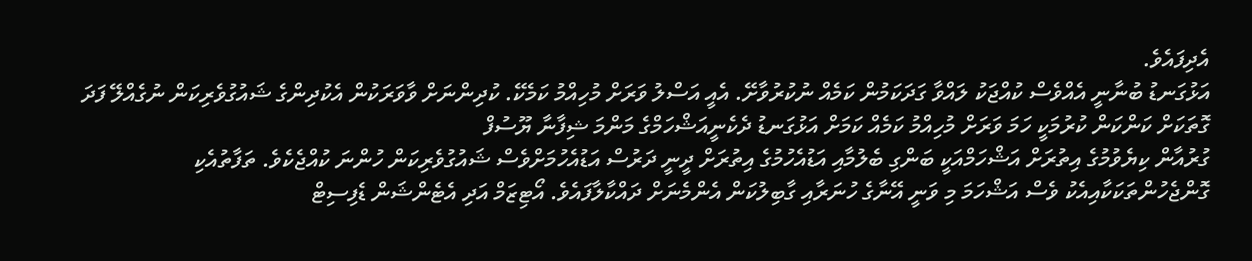އެދިފައެވެ.
އަޅުގަނޑު ބުނާނީ އެއްވެސް ކުއްޖަކު ލައްވާ ގަދަކަމުން ކަމެއް ނުކުރުވާށޭ. އެއީ އަސްލު ވަރަށް މުހިއްމު ކަމެކޭ. ކުދިންނަށް ވާވަރަކުން އެކުދިންގެ ޝައުގުވެރިކަން ނުގެއްލޭ ފަދަ ގޮތަކަށް ކަންކަން ކުރުމަކީ ހަމަ ވަރަށް މުހިއްމު ކަމެއް ކަމަށް އަޅުގަނޑު ދެކެނީއަޝްހަމްގެ މަންމަ ޝިފާނާ ޔޫސުފް
ގުރުއާން ކިޔެވުމުގެ އިތުރަށް އަޝްހަމްއަކީ ބަންގި ބެލުމާއި އަޑުއެހުމުގެ އިތުރަށް ދީނީ ދަރުސް އަޑުއެހުމަށްވެސް ޝައުގުވެރިކަން ހުންނަ ކުއްޖެކެވެ. ތަފާތުއެކި ގޮންޖެހުންތަކަކާއިއެކު ވެސް އަޝްހަމަ މި ވަނީ އޭނާގެ ހުނަރާއި ގާބިލުކަން އެންމެނަށް ދައްކާލާފައެވެ. އޯޓިޒަމް އަދި އެޓެންޝަން ޑެފިސިޓް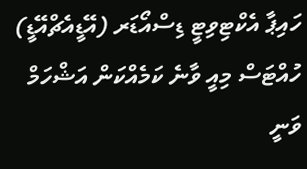ހައިޕާ އެކްޓިވިޓީ ޑިސްއޯޑަރ (އޭޑީއެޗްއޭޑީ) ހުއްޓަސް މިއީ ވާނެ ކަމެއްކަން އަޝްހަމް ވަނީ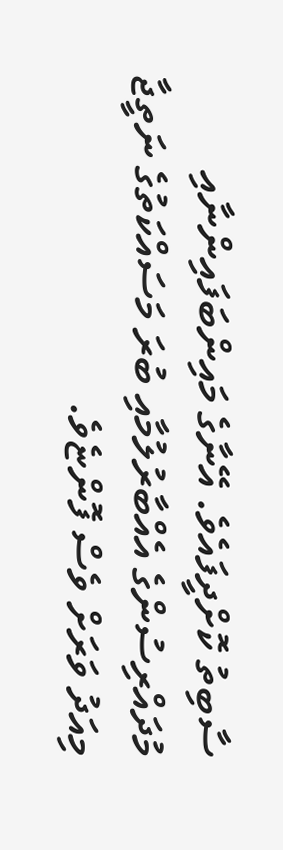ސާބިތު ކޮށްދީފައެވެ. އޭނާގެ މައިންބަފައިންނާއި މުދައްރިސުންގެ އެއްބާރުލުމާއި ބުރަ މަސައްކަތުގެ ނަތީޖާ މިއަދު ވަރަށް ވެސް ފޮންޏެވެ.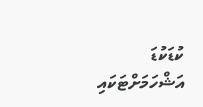ކުޑަކުޑަ އަޝްހަމަށްޓަކައި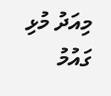މިއަދު މުޅި ގައުމު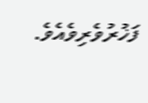ފަޚުރުވެރިވެއެވެ.